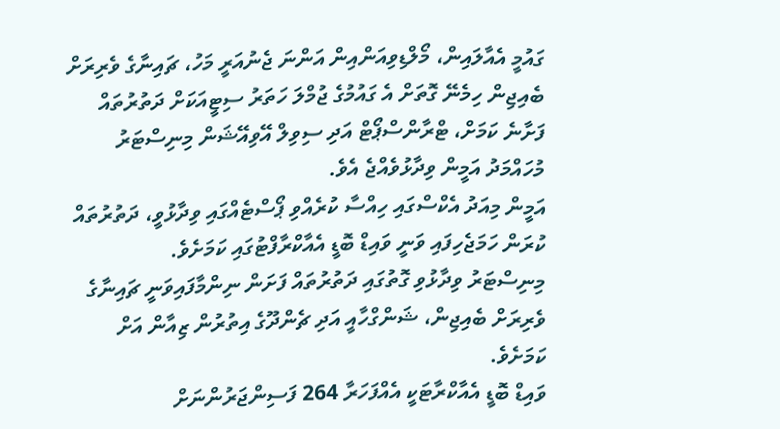ގައުމީ އެއާލައިން، މޯލްޑިވިއަންއިން އަންނަ ޖެނުއަރީ މަހު، ޗައިނާގެ ވެރިރަށް ބެއިޖިން ހިމެނޭ ގޮތަށް އެ ގައުމުގެ ޖުމްލަ ހަތަރު ސިޓީއަކަށް ދަތުރުތައް ފަށާނެ ކަމަށް، ޓްރާންސްޕޯޓް އަދި ސިވިލް އޭވިއޭޝަން މިނިސްޓަރު މުހައްމަދު އަމީން ވިދާޅުވެއްޖެ އެވެ.
އަމީން މިއަދު އެކްސްގައި ހިއްސާ ކުރެއްވި ޕޯސްޓެއްގައި ވިދާޅުވީ، ދަތުރުތައް ކުރަން ހަމަޖެހިފައި ވަނީ ވައިޑް ބޮޑީ އެއާކްރާފްޓުގައި ކަމަށެވެ.
މިނިސްޓަރު ވިދާޅުވި ގޮތުގައި ދަތުރުތައް ފަށަން ނިންމާފައިވަނީ ޗައިނާގެ ވެރިރަށް ބެއިޖިން، ޝަންގްހާއީ އަދި ޗެންދޫގެ އިތުރުން ޒިއާން އަށް ކަމަށެވެ.
ވައިޑް ބޮޑީ އެއާކްރާޓަކީ އެއްފަހަރާ 264 ފަސިންޖަރުންނަށް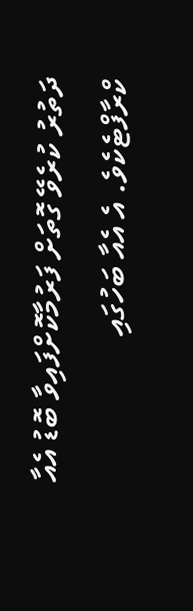ދަތުރު ކުރެވޭ ގޮތަށް ފަރުމާކޮށްފައިވާ ބޮޑު އެއާ ކްރާފްޓެކެވެ. އެ އެއާ ބަހުގައި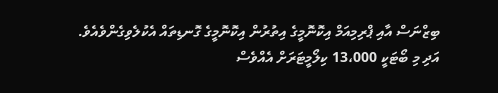ބިޒްނަސް އާއި ޕްރިމިއަމް އިކޮނޮމީގެ އިތުރުން އިކޮނޮމީގެ ގޮނޑިތައް އެކުލެވިގެންވެއެވެ. އަދި މި ބޯޓަކީ 13،000 ކިލޯމީޓަރަށް އެއްވެސް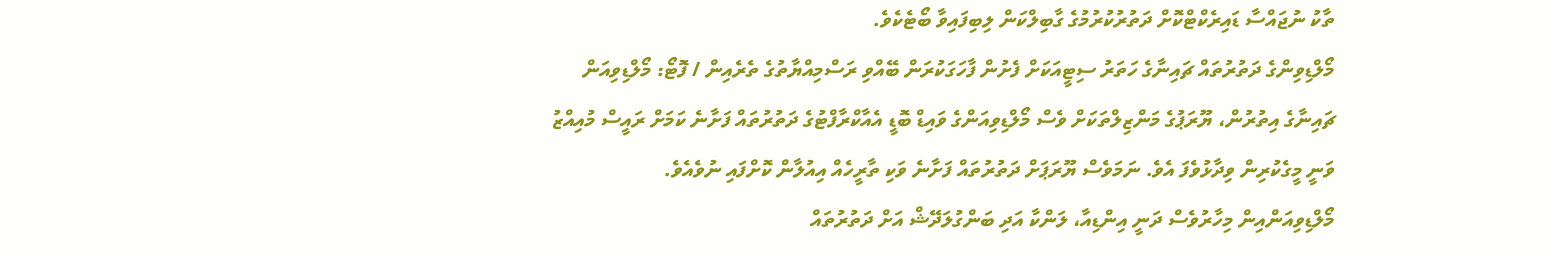ތާކު ނުޖައްސާ ޑައިރެކްޓްކޮށް ދަތުރުކުރުމުގެ ގާބިލްކަން ލިބިފައިވާ ބޯޓެކެވެ.
މޯލްޑިވިންގެ ދަތުރުތައް ޗައިނާގެ ހަތަރު ސިޓީއަކަށް ފެށުން ފާހަގަކުރަން ބޭއްވި ރަސްމިއްޔާތުގެ ތެރެއިން / ފޮޓޯ: މޯލްޑިވިއަން
ޗައިނާގެ އިތުރުން، ޔޫރަޕުގެ މަންޒިލްތަކަށް ވެސް މޯލްޑިވިއަންގެ ވައިޑް ބޮޑީ އެއާކްރާފްޓުގެ ދަތުރުތައް ފަށާނެ ކަމަށް ރައީސް މުއިއްޒު ވަނީ މީގެކުރިން ވިދާޅުވެފަ އެވެ. ނަމަވެސް ޔޫރަޕަށް ދަތުރުތައް ފަށާނެ ވަކި ތާރީހެއް އިއުލާން ކޮށްފައި ނުވެއެވެ.
މޯލްޑިވިއަންއިން މިހާރުވެސް ދަނީ އިންޑިއާ، ލަންކާ އަދި ބަންގުލަދޭޝް އަށް ދަތުރުތައް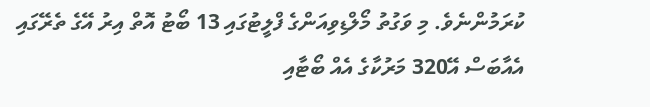ކުރަމުންނެވެ. މި ވަގުތު މޯލްޑިވިއަންގެ ފްލީޓުގައި 13 ބޯޓު އޮތް އިރު އޭގެ ތެރޭގައި އެއާބަސް އޭ320 މަރުކާގެ އެއް ބޯޓާއި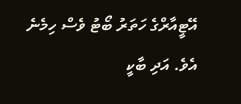އޭޓީއާރްގެ ހަތަރު ބޯޓު ވެސް ހިމެނެ އެވެ. އަދި ބާކީ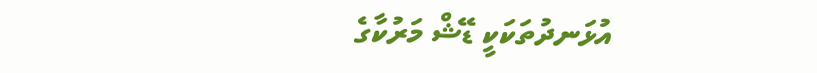އުޅަނދުތަކަކީ ޑޭޝް މަރުކާގެ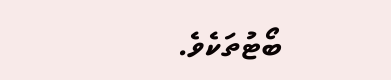ބޯޓުތަކެވެ.